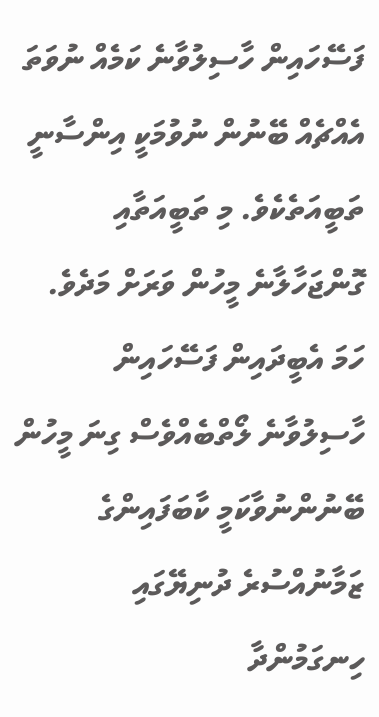ފަސޭހައިން ހާސިލުވާނެ ކަމެއް ނުވަތަ އެއްޗެއް ބޭނުން ނުވުމަކީ އިންސާނީ ތަބީއަތެކެވެ. މި ތަބީއަތާއި ގޮންޖަހާލާނެ މީހުން ވަރަށް މަދެވެ. ހަމަ އެބީދައިން ފަސޭހައިން ހާސިލުވާނެ ލޯތްބެއްވެސް ގިނަ މީހުން ބޭނުންނުވާކަމީ ކާބަފައިންގެ ޒަމާނުއްސުރެ ދުނިޔޭގައި ހިނގަމުންދާ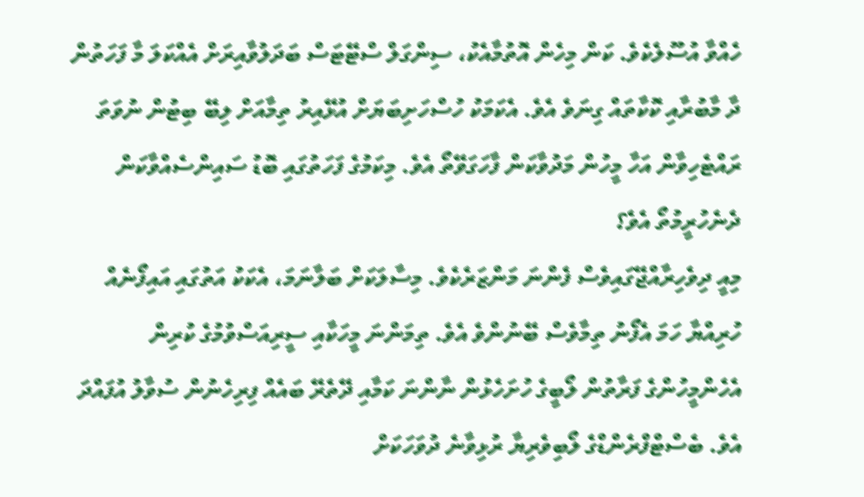ހެއްވާ އުސޫލެކެވެ. ކަން މިހެން އޮތުމާއެކު، ސިންގަލް ސްޓޭޓަސް ބަދަލުވާއިރަށް އެއްކަލަ މާ ފަހަތުން ދާ މާބުރާއި ކޮކާތައް ގިނަވެ އެވެ. އެކަމަކު ހުސްހަށިބަޔަށް އުޅޭއިރު ތިމާއަށް ލިބޭ ބިޓުން ނުވަތަ ރައްޓެހިވާން އަހާ މީހުން މަދުވާކަން ފާހަގަވޭތޯ އެވެ. މިކަމުގެ ފަހަތުގައި ބޮޑު ސައިންސެއްވާކަން ދެނެހުރީމުތޯ އެވެ؟
މިއީ ދިވެހިރާއްޖޭގައިވެސް ފެންނަ މަންޒަރެކެވެ. މިސާލަކަށް ބަލާނަމަ، އެކަކު އަތުގައި އައިފޯނެއް ހުރިއްޔާ ހަމަ އެފޯނު ތިމާވެސް ބޭނުންވެ އެވެ. ތިމަންނަ މީހަކާއި ސީރިއަސްވުމުގެ ކުރިން އެހެންމީހުންގެ ފަރާތުން ލޯބީގެ ހުށަހެޅުން ނާންނަ ކަމާއި ދޭތެރޭ ބައެއް ފިރިހެނުން ސުވާލު އުފައްދަ އެވެ. ބެސްޓްފްރެންޑްގެ ލޯބިވެރިޔާ ރުޅިވާނެ ދުވަހަކަށް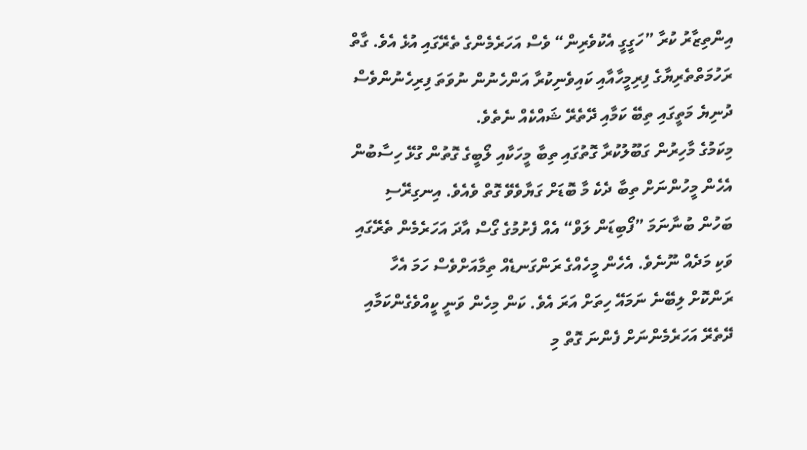އިންތިޒާރު ކުރާ ”ހަގީގީ އެކުވެރިން“ ވެސް އަހަރެމެންގެ ތެރޭގައި އުޅެ އެވެ. ގާތް ރަހުމަތްތެރިޔާގެ ފިރިމީހާއާއި ކައިވެނިކުރާ އަންހެނުން ނުވަތަ ފިރިހެނުންވެސް ދުނިޔެ މަތީގައި ތިބޭ ކަމާއި ދޭތެރޭ ޝައްކެއް ނެތެވެ.
މިކަމުގެ މާހިރުން ގަބޫލުކުރާ ގޮތުގައި ތިބާ މީހަކާއި ލޯބީގެ ގޮތުން ގުޅޭ ހިސާބުން އެހެން މީހުންނަށް ތިބާ ދެކެ މާ ބޮޑަށް ގަޔާވެވޭ ގޮތް ވެއެވެ. އިނގިރޭސި ބަހުން ބުނާނަމަ ”ފޯބިޑަން ލަވް“ އެއް ފެށުމުގެ ގޯސް އާދަ އަހަރެމެން ތެރޭގައި ވަކި މަދެއް ނޫނެވެ. އެހެން މީހެއްގެ ރަންގަނޑެއް ތިމާއަށްވެސް ހަމަ އެހާ ރަންކޮށް ލިބޭނެ ނަމައޭ ހިތަށް އަރަ އެވެ. ކަން މިހެން ވަނީ ކީއްވެގެންކަމާއި ދޭތެރޭ އަހަރެމެންނަށް ފެންނަ ގޮތް މި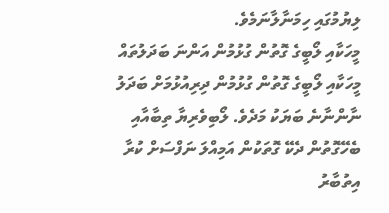ލިޔުމުގައި ހިމަނާލާނަމެވެ.
މީހަކާއި ލޯބީގެ ގޮތުން ގުޅުމުން އަންނަ ބަދަލުތައް
މީހަކާއި ލޯބީގެ ގޮތުން ގުޅުމުން ދިރިއުޅުމަށް ބަދަލު ނާންނާނެ ބަޔަކު މަދެވެ. ލޯބިވެރިޔާ ތިބާއާއި ބެހޭގޮތުން ދެކޭ ގޮތަކުން އަމިއްލަ ނަފްސަށް ކުރާ އިތުބާރު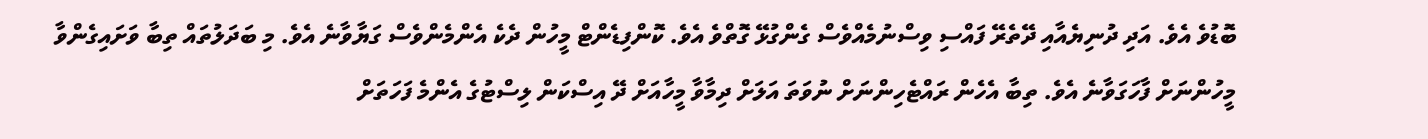ބޮޑުވެ އެވެ. އަދި ދުނިޔެއާއި ދޭތެރޭ ފައްސި ވިސްނުމެއްވެސް ގެންގުޅޭ ގޮތްވެ އެވެ. ކޮންފިޑެންޓް މީހުން ދެކެ އެންމެންވެސް ގަޔާވާނެ އެވެ. މި ބަދަލުތައް ތިބާ ވަށައިގެންވާ މީހުންނަށް ފާހަގަވާނެ އެވެ. ތިބާ އެހެން ރައްޓެހިންނަށް ނުވަތަ އަލަށް ދިމާވާ މީހާއަށް ދޭ އިސްކަން ލިސްޓުގެ އެންމެ ފަހަތަށް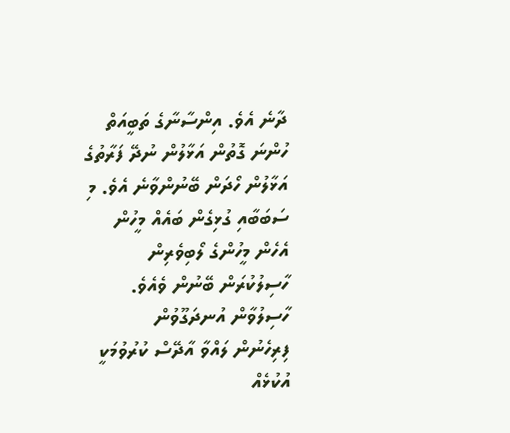ދާނެ އެވެ. އިންސާނާގެ ތަބީއަތް ހުންނަ ގޮތުން އަޅާލުން ނުދޭ ފަރާތުގެ އަޅާލުން ހޯދަން ބޭނުންވާނެ އެވެ. މި ސަބަބާއި ގުޅިގެން ބައެއް މީހުން އެހެން މީހުންގެ ލޯބިވެރިން ހާސިލުކުރަން ބޭނުން ވެއެވެ.
ހާސިލުވާން އުނދަގޫވުން
ފިރިހެނުން ލައްވާ އާދޭސް ކުރުވުމަކީ އުކުޅެއް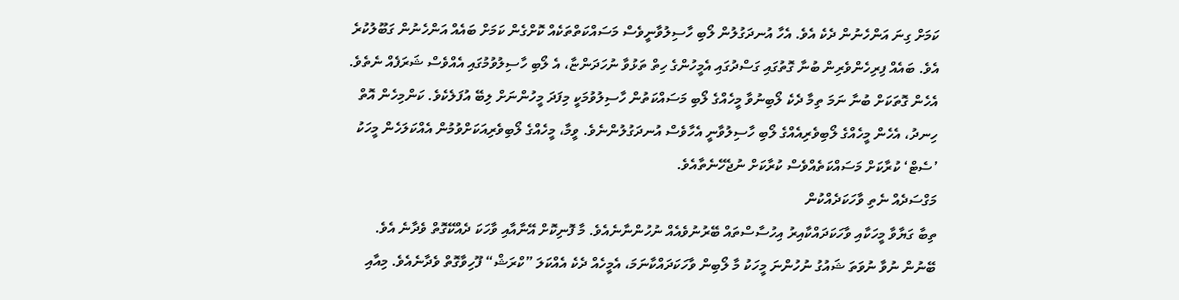ކަމަށް ގިނަ އަންހެނުން ދެކެ އެވެ. އެހާ އުނދަގުލުން ލޯބި ހާސިލުވާނީވެސް މަސައްކަތްތަކެއް ކޮށްގެން ކަމަށް ބައެއް އަންހެނުން ގަބޫލުކުރެ އެވެ. ބައެއް ފިރިހެންވެރިން ބުނާ ގޮތުގައި ގަސްދުގައި އެމީހުންގެ ހިތް ތަޅުވާ ނުހަދަންޏާ، އެ ލޯބި ހާސިލުވުމުގައި އެއްވެސް ޝަރަފެއް ނެތެވެ. އެހެން ގޮތަކަށް ބުނާ ނަމަ ތިމާ ދެކެ ލޯބިނުވާ މީހެއްގެ ލޯބި މަސައްކަތުން ހާސިލުވުމަކީ މިފަދަ މީހުންނަށް ލިބޭ އުފަލެކެވެ. ކަންމިހެން އޮތް ހިނދު، އެހެން މީހެއްގެ ލޯބިވެރިއެއްގެ ލޯބި ހާސިލުވާނީ އެހާވެސް އުނދަގުލުންނެވެ. ވީމާ، މީހެއްގެ ލޯބިވެރިއަކަށްވުމުން އެއްކަލަހެން މީހަކު ’ސެޓް‘ ކުރާކަށް މަސައްކަތެއްވެސް ކުރާކަށް ނުޖެހޭނެތާއެވެ.
މަގްސަދެއް ނެތި ވާހަކަދެއްކުން
ތިބާ ގަޔާވާ މީހަކާއި ވާހަކަދައްކާއިރު އިހުސާސްތައް ބޭރުނުވެއެއް ނުހުންނާނެއެވެ. މާ ފޮނިކޮށް އޭނާއާއި ވާހަކަ ދެއްކޭގޮތް ވެދާނެ އެވެ. ބޭނުން ނުވާ ނުވަތަ ޝައުގު ނުހުންނަ މީހަކު މާ ލޯބިން ވާހަކަދައްކާނަމަ، އެމީހެއް ދެކެ އެއްކަލަ ”ކްރަޝް“ ފޫހިވާގޮތް ވެދާނެއެވެ. މިއާއި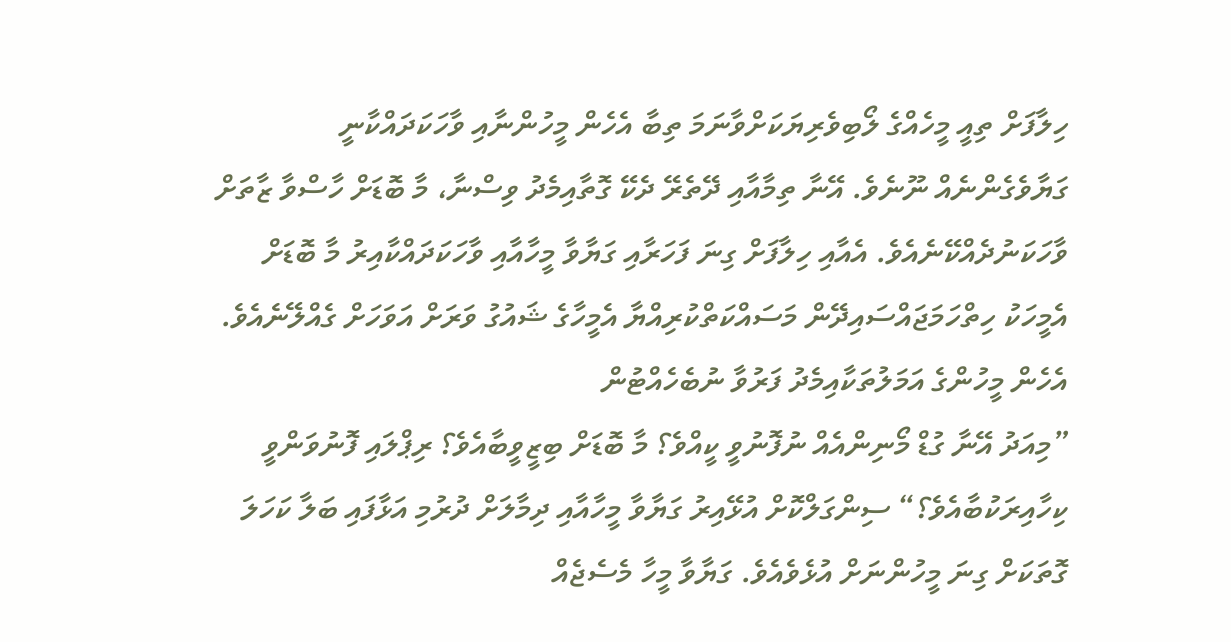ހިލާފަށް ތިއީ މީހެއްގެ ލޯބިވެރިޔަކަށްވާނަމަ ތިބާ އެހެން މީހުންނާއި ވާހަކަދައްކާނީ ގަޔާވެގެންނެއް ނޫނެވެ. އޭނާ ތިމާއާއި ދޭތެރޭ ދެކޭ ގޮތާއިމެދު ވިސްނާ، މާ ބޮޑަށް ހާސްވާ ޒާތަށް ވާހަކަނުދެއްކޭނެއެވެ. އެއާއި ހިލާފަށް ގިނަ ފަހަރާއި ގަޔާވާ މީހާއާއި ވާހަކަދައްކާއިރު މާ ބޮޑަށް އެމީހަކު ހިތްހަމަޖައްސައިދޭން މަސައްކަތްކުރިއްޔާ އެމީހާގެ ޝައުގު ވަރަށް އަވަހަށް ގެއްލޭނެއެވެ.
އެހެން މީހުންގެ އަމަލުތަކާއިމެދު ފަރުވާ ނުބެހެއްޓުން
”މިއަދު އޭނާ ގުޑް މޯނިންއެއް ނުފޮނުވީ ކީއްވެ؟ މާ ބޮޑަށް ބިޒީވީބާއެވެ؟ ރިޕްލައި ފޮނުވަންވީ ކިހާއިރަކުބާއެވެ؟“ ސިންގަލްކޮށް އުޅޭއިރު ގަޔާވާ މީހާއާއި ދިމާލަށް ދުރުމި އަޅާފައި ބަލާ ކަހަލަ ގޮތަކަށް ގިނަ މީހުންނަށް އުޅެވެއެވެ. ގަޔާވާ މީހާ މެސެޖެއް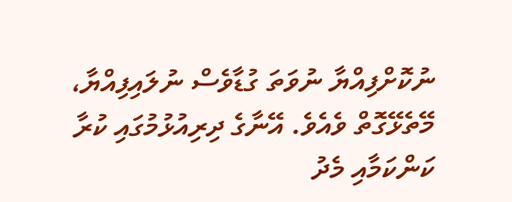ނުކޮށްފިއްޔާ ނުވަތަ ގުޑާވެސް ނުލައިފިއްޔާ، މޭތެޅޭގޮތް ވެއެވެ. އޭނާގެ ދިރިއުޅުމުގައި ކުރާ ކަންކަމާއި މެދު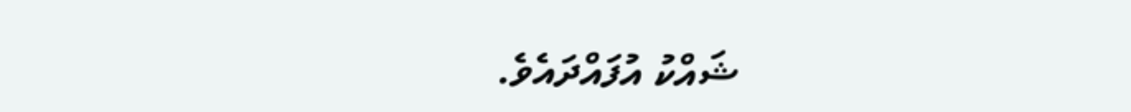ޝައްކު އުފައްދައެވެ.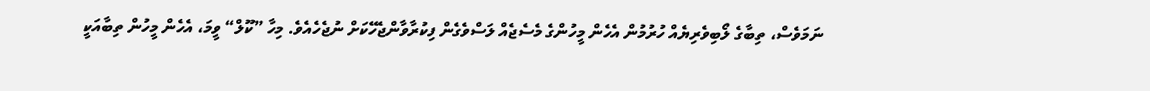ނަމަވެސް، ތިބާގެ ލޯބިވެރިޔެއް ހުރުމުން އެހެން މީހުންގެ މެސެޖެއް ލަސްވެގެން ފިކުރާވާންޖެހޭކަށް ނުޖެހެއެވެ. މިހާ ”ކޫލް“ ވީމަ، އެހެން މީހުން ތިބާއަކީ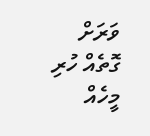ވަރަށް ގޮތެއް ހުރި މީހެއް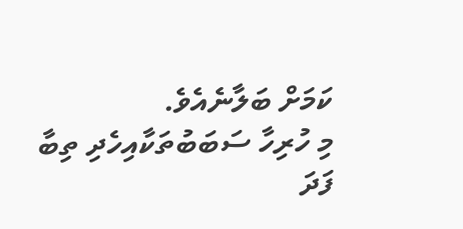ކަމަށް ބަލާނެއެވެ.
މި ހުރިހާ ސަބަބުތަކާއިހެދި ތިބާ ފަދަ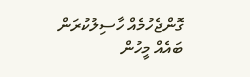ގޮންޖެހުމެއް ހާސިލުކުރަން ބައެއް މީހުން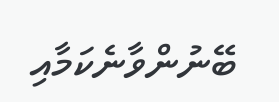ބޭނުންވާނެކަމާއި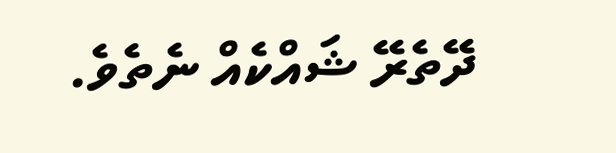ދޭތެރޭ ޝައްކެއް ނެތެވެ.